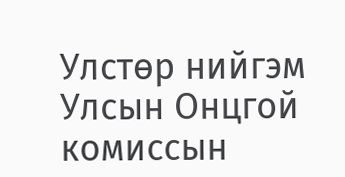Улстөр нийгэм
Улсын Онцгой комиссын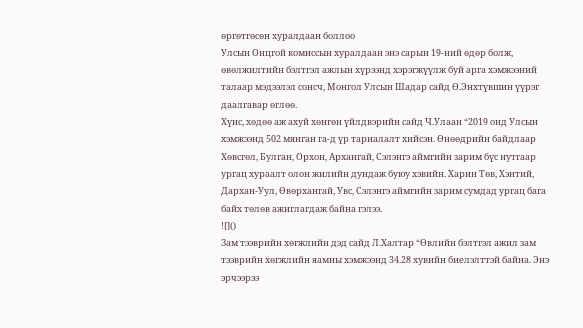өргөтгөсөн хуралдаан боллоо
Улсын Онцгой комиссын хуралдаан энэ сарын 19-ний өдөр болж, өвөлжилтийн бэлтгэл ажлын хүрээнд хэрэгжүүлж буй арга хэмжээний талаар мэдээлэл сонсч, Монгол Улсын Шадар сайд Ө.Энхтүвшин үүрэг даалгавар өглөө.
Хүнс, хөдөө аж ахуй хөнгөн үйлдвэрийн сайд Ч.Улаан “2019 онд Улсын хэмжээнд 502 мянган га-д үр тариалалт хийсэн. Өнөөдрийн байдлаар Хөвсгөл, Булган, Орхон, Архангай, Сэлэнгэ аймгийн зарим бүс нутгаар ургац хураалт олон жилийн дундаж буюу хэвийн. Харин Төв, Хэнтий, Дархан-Уул, Өвөрхангай, Увс, Сэлэнгэ аймгийн зарим сумдад ургац бага байх төлөв ажиглагдаж байна гэлээ.
![]()
Зам тээврийн хөгжлийн дэд сайд Л.Халтар “Өвлийн бэлтгэл ажил зам тээврийн хөгжлийн яамны хэмжээнд 34.28 хувийн биелэлттэй байна. Энэ эрчээрээ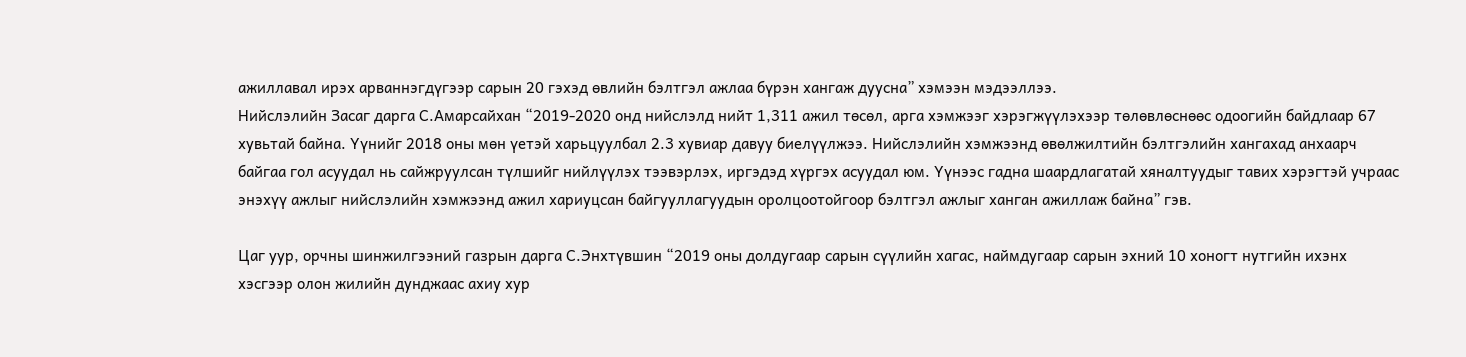ажиллавал ирэх арваннэгдүгээр сарын 20 гэхэд өвлийн бэлтгэл ажлаа бүрэн хангаж дуусна” хэмээн мэдээллээ.
Нийслэлийн Засаг дарга С.Амарсайхан “2019-2020 онд нийслэлд нийт 1,311 ажил төсөл, арга хэмжээг хэрэгжүүлэхээр төлөвлөснөөс одоогийн байдлаар 67 хувьтай байна. Үүнийг 2018 оны мөн үетэй харьцуулбал 2.3 хувиар давуу биелүүлжээ. Нийслэлийн хэмжээнд өвөлжилтийн бэлтгэлийн хангахад анхаарч байгаа гол асуудал нь сайжруулсан түлшийг нийлүүлэх тээвэрлэх, иргэдэд хүргэх асуудал юм. Үүнээс гадна шаардлагатай хяналтуудыг тавих хэрэгтэй учраас энэхүү ажлыг нийслэлийн хэмжээнд ажил хариуцсан байгууллагуудын оролцоотойгоор бэлтгэл ажлыг ханган ажиллаж байна” гэв.

Цаг уур, орчны шинжилгээний газрын дарга С.Энхтүвшин “2019 оны долдугаар сарын сүүлийн хагас, наймдугаар сарын эхний 10 хоногт нутгийн ихэнх хэсгээр олон жилийн дунджаас ахиу хур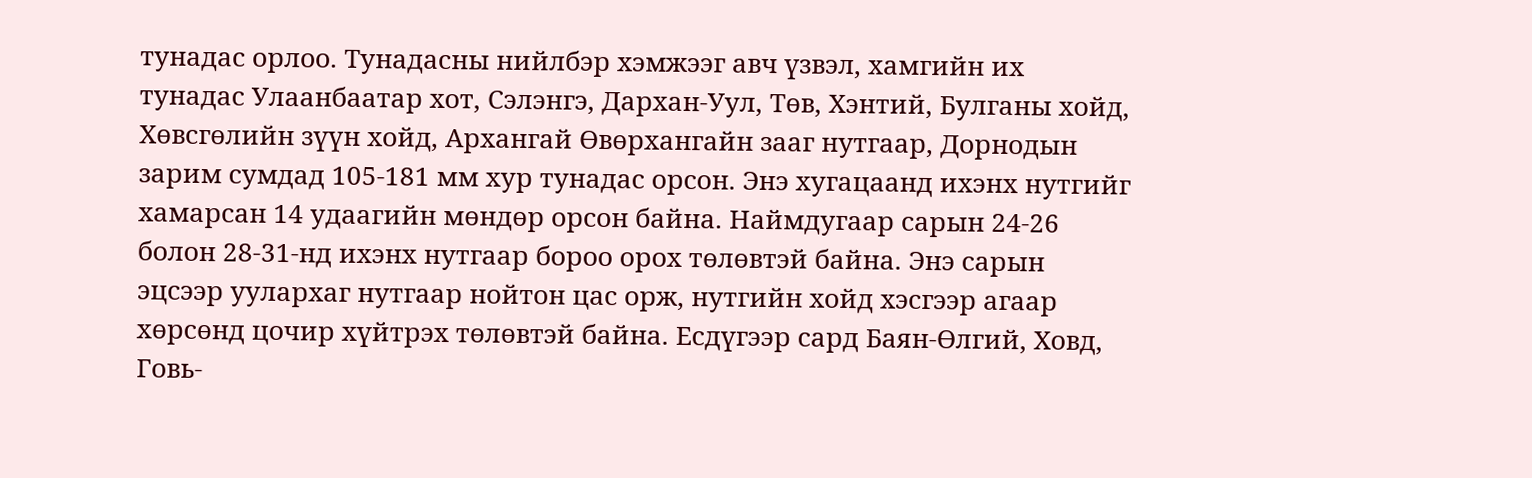тунадас орлоо. Тунадасны нийлбэр хэмжээг авч үзвэл, хамгийн их тунадас Улаанбаатар хот, Сэлэнгэ, Дархан-Уул, Төв, Хэнтий, Булганы хойд, Хөвсгөлийн зүүн хойд, Архангай Өвөрхангайн зааг нутгаар, Дорнодын зарим сумдад 105-181 мм хур тунадас орсон. Энэ хугацаанд ихэнх нутгийг хамарсан 14 удаагийн мөндөр орсон байна. Наймдугаар сарын 24-26 болон 28-31-нд ихэнх нутгаар бороо орох төлөвтэй байна. Энэ сарын эцсээр уулархаг нутгаар нойтон цас орж, нутгийн хойд хэсгээр агаар хөрсөнд цочир хүйтрэх төлөвтэй байна. Есдүгээр сард Баян-Өлгий, Ховд, Говь-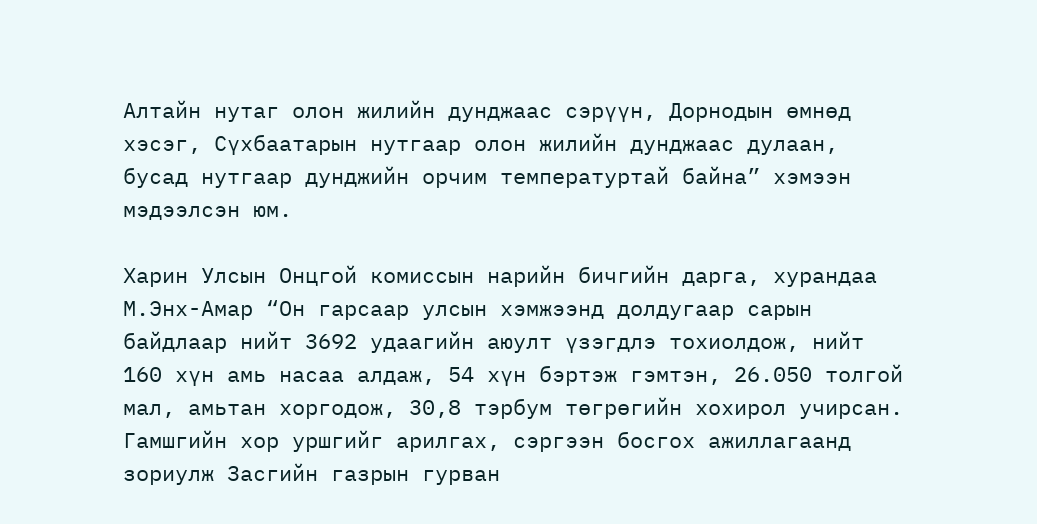Алтайн нутаг олон жилийн дунджаас сэрүүн, Дорнодын өмнөд хэсэг, Сүхбаатарын нутгаар олон жилийн дунджаас дулаан, бусад нутгаар дунджийн орчим температуртай байна” хэмээн мэдээлсэн юм.

Харин Улсын Онцгой комиссын нарийн бичгийн дарга, хурандаа М.Энх-Амар “Он гарсаар улсын хэмжээнд долдугаар сарын байдлаар нийт 3692 удаагийн аюулт үзэгдлэ тохиолдож, нийт 160 хүн амь насаа алдаж, 54 хүн бэртэж гэмтэн, 26.050 толгой мал, амьтан хоргодож, 30,8 тэрбум төгрөгийн хохирол учирсан. Гамшгийн хор уршгийг арилгах, сэргээн босгох ажиллагаанд зориулж Засгийн газрын гурван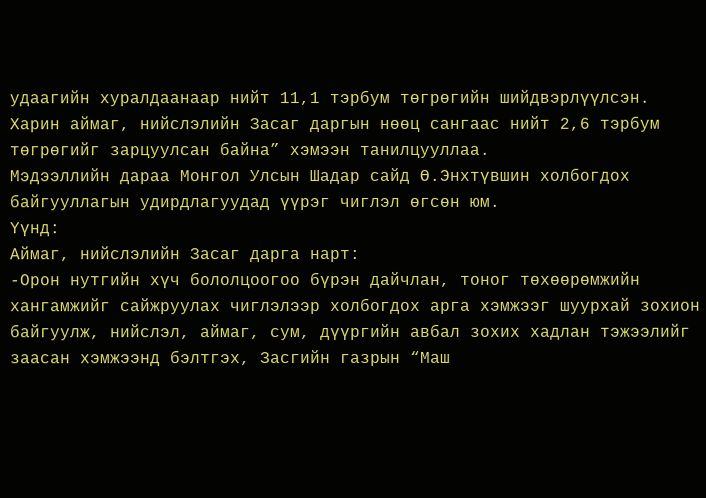удаагийн хуралдаанаар нийт 11,1 тэрбум төгрөгийн шийдвэрлүүлсэн. Харин аймаг, нийслэлийн Засаг даргын нөөц сангаас нийт 2,6 тэрбум төгрөгийг зарцуулсан байна” хэмээн танилцууллаа.
Мэдээллийн дараа Монгол Улсын Шадар сайд Ө.Энхтүвшин холбогдох байгууллагын удирдлагуудад үүрэг чиглэл өгсөн юм.
Үүнд:
Аймаг, нийслэлийн Засаг дарга нарт:
-Орон нутгийн хүч бололцоогоо бүрэн дайчлан, тоног төхөөрөмжийн хангамжийг сайжруулах чиглэлээр холбогдох арга хэмжээг шуурхай зохион байгуулж, нийслэл, аймаг, сум, дүүргийн авбал зохих хадлан тэжээлийг заасан хэмжээнд бэлтгэх, Засгийн газрын “Маш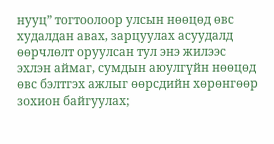нууц” тогтоолоор улсын нөөцөд өвс худалдан авах, зарцуулах асуудалд өөрчлөлт оруулсан тул энэ жилээс эхлэн аймаг, сумдын аюулгүйн нөөцөд өвс бэлтгэх ажлыг өөрсдийн хөрөнгөөр зохион байгуулах;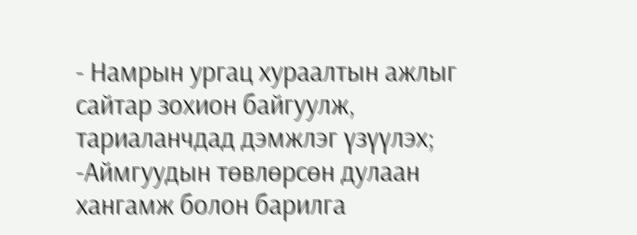- Намрын ургац хураалтын ажлыг сайтар зохион байгуулж, тариаланчдад дэмжлэг үзүүлэх;
-Аймгуудын төвлөрсөн дулаан хангамж болон барилга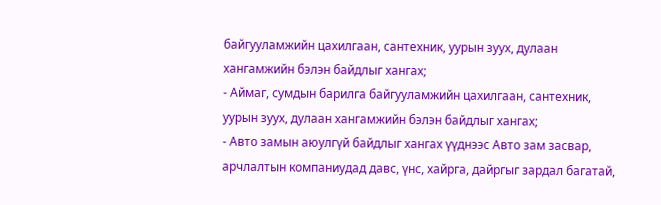байгууламжийн цахилгаан, сантехник, уурын зуух, дулаан хангамжийн бэлэн байдлыг хангах;
- Аймаг, сумдын барилга байгууламжийн цахилгаан, сантехник, уурын зуух, дулаан хангамжийн бэлэн байдлыг хангах;
- Авто замын аюулгүй байдлыг хангах үүднээс Авто зам засвар, арчлалтын компаниудад давс, үнс, хайрга, дайргыг зардал багатай,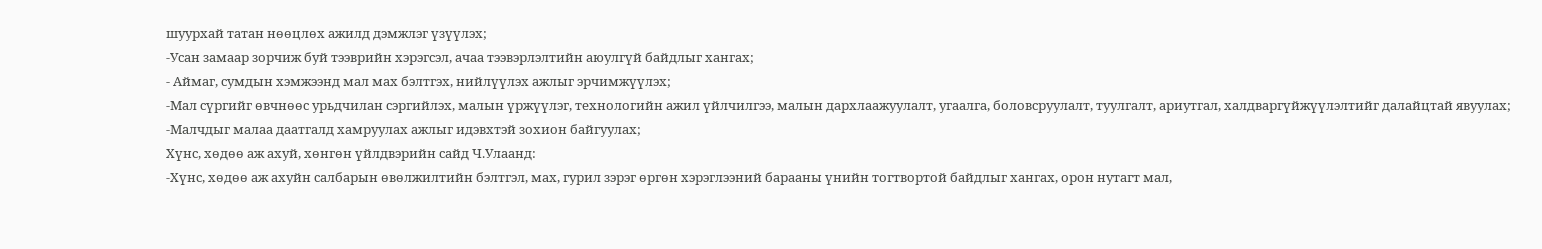шуурхай татан нөөцлөх ажилд дэмжлэг үзүүлэх;
-Усан замаар зорчиж буй тээврийн хэрэгсэл, ачаа тээвэрлэлтийн аюулгүй байдлыг хангах;
- Аймаг, сумдын хэмжээнд мал мах бэлтгэх, нийлүүлэх ажлыг эрчимжүүлэх;
-Мал сүргийг өвчнөөс урьдчилан сэргийлэх, малын үржүүлэг, технологийн ажил үйлчилгээ, малын дархлаажуулалт, угаалга, боловсруулалт, туулгалт, ариутгал, халдваргүйжүүлэлтийг далайцтай явуулах;
-Малчдыг малаа даатгалд хамруулах ажлыг идэвхтэй зохион байгуулах;
Хүнс, хөдөө аж ахуй, хөнгөн үйлдвэрийн сайд Ч.Улаанд:
-Хүнс, хөдөө аж ахуйн салбарын өвөлжилтийн бэлтгэл, мах, гурил зэрэг өргөн хэрэглээний барааны үнийн тогтвортой байдлыг хангах, орон нутагт мал,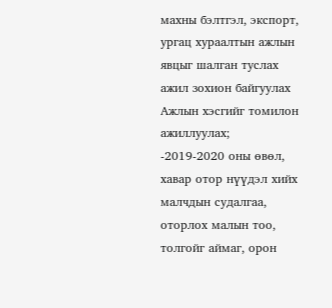махны бэлтгэл, экспорт, ургац хураалтын ажлын явцыг шалган туслах ажил зохион байгуулах Ажлын хэсгийг томилон ажиллуулах;
-2019-2020 оны өвөл, хавар отор нүүдэл хийх малчдын судалгаа, оторлох малын тоо, толгойг аймаг, орон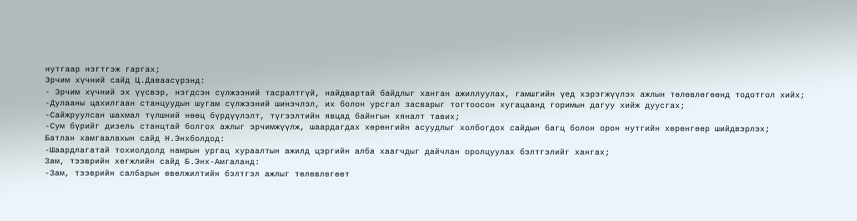нутгаар нэгтгэж гаргах;
Эрчим хүчний сайд Ц.Даваасүрэнд:
- Эрчим хүчний эх үүсвэр, нэгдсэн сүлжээний тасралтгүй, найдвартай байдлыг ханган ажиллуулах, гамшгийн үед хэрэгжүүлэх ажлын төлөвлөгөөнд тодотгол хийх;
-Дулааны цахилгаан станцуудын шугам сүлжээний шинэчлэл, их болон урсгал засварыг тогтоосон хугацаанд горимын дагуу хийж дуусгах;
-Сайжруулсан шахмал түлшний нөөц бүрдүүлэлт, түгээлтийн явцад байнгын хяналт тавих;
-Сум бүрийг дизель станцтай болгох ажлыг эрчимжүүлж, шаардагдах хөрөнгийн асуудлыг холбогдох сайдын багц болон орон нутгийн хөрөнгөөр шийдвэрлэх;
Батлан хамгаалахын сайд Н.Энхболдод:
-Шаардлагатай тохиолдолд намрын ургац хураалтын ажилд цэргийн алба хаагчдыг дайчлан оролцуулах бэлтгэлийг хангах;
Зам, тээврийн хөгжлийн сайд Б.Энх-Амгаланд:
-Зам, тээврийн салбарын өвөлжилтийн бэлтгэл ажлыг төлөвлөгөөт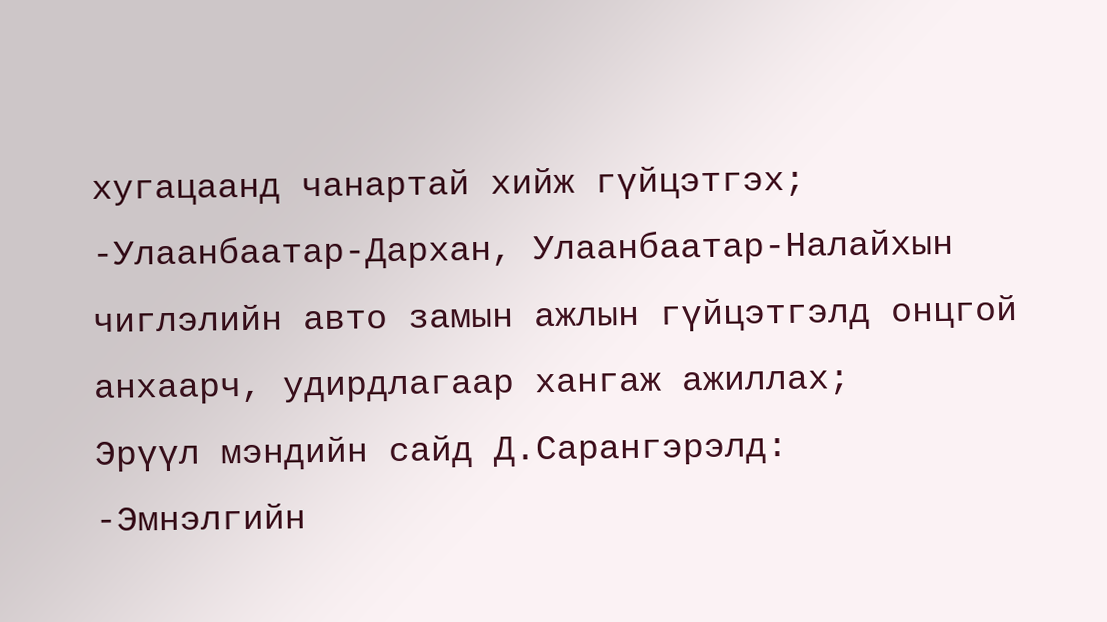хугацаанд чанартай хийж гүйцэтгэх;
-Улаанбаатар-Дархан, Улаанбаатар-Налайхын чиглэлийн авто замын ажлын гүйцэтгэлд онцгой анхаарч, удирдлагаар хангаж ажиллах;
Эрүүл мэндийн сайд Д.Сарангэрэлд:
-Эмнэлгийн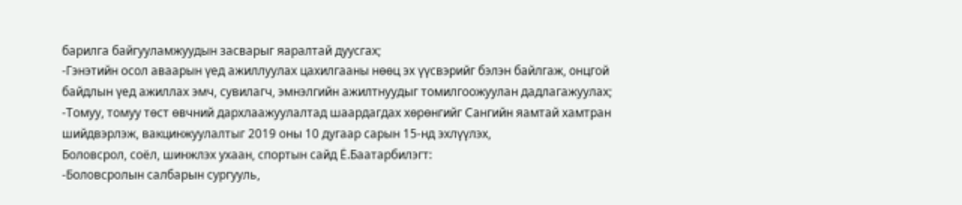барилга байгууламжуудын засварыг яаралтай дуусгах;
-Гэнэтийн осол аваарын үед ажиллуулах цахилгааны нөөц эх үүсвэрийг бэлэн байлгаж, онцгой байдлын үед ажиллах эмч, сувилагч, эмнэлгийн ажилтнуудыг томилгоожуулан дадлагажуулах;
-Томуу, томуу төст өвчний дархлаажуулалтад шаардагдах хөрөнгийг Сангийн яамтай хамтран шийдвэрлэж, вакцинжуулалтыг 2019 оны 10 дугаар сарын 15-нд эхлүүлэх,
Боловсрол, соёл, шинжлэх ухаан, спортын сайд Ё.Баатарбилэгт:
-Боловсролын салбарын сургууль,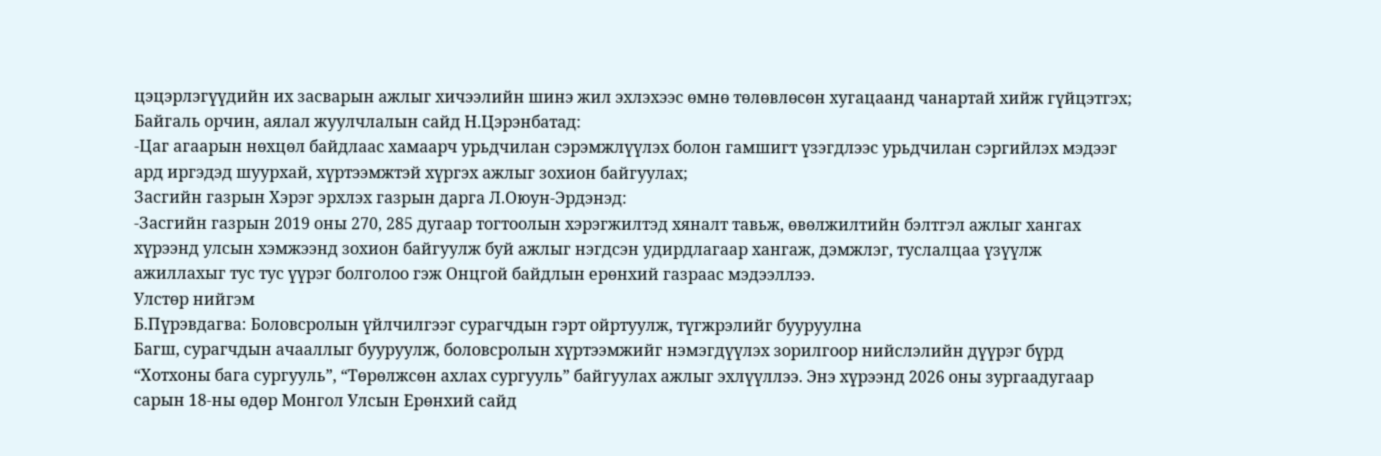цэцэрлэгүүдийн их засварын ажлыг хичээлийн шинэ жил эхлэхээс өмнө төлөвлөсөн хугацаанд чанартай хийж гүйцэтгэх;
Байгаль орчин, аялал жуулчлалын сайд Н.Цэрэнбатад:
-Цаг агаарын нөхцөл байдлаас хамаарч урьдчилан сэрэмжлүүлэх болон гамшигт үзэгдлээс урьдчилан сэргийлэх мэдээг ард иргэдэд шуурхай, хүртээмжтэй хүргэх ажлыг зохион байгуулах;
Засгийн газрын Хэрэг эрхлэх газрын дарга Л.Оюун-Эрдэнэд:
-Засгийн газрын 2019 оны 270, 285 дугаар тогтоолын хэрэгжилтэд хяналт тавьж, өвөлжилтийн бэлтгэл ажлыг хангах хүрээнд улсын хэмжээнд зохион байгуулж буй ажлыг нэгдсэн удирдлагаар хангаж, дэмжлэг, туслалцаа үзүүлж ажиллахыг тус тус үүрэг болголоо гэж Онцгой байдлын ерөнхий газраас мэдээллээ.
Улстөр нийгэм
Б.Пүрэвдагва: Боловсролын үйлчилгээг сурагчдын гэрт ойртуулж, түгжрэлийг бууруулна
Багш, сурагчдын ачааллыг бууруулж, боловсролын хүртээмжийг нэмэгдүүлэх зорилгоор нийслэлийн дүүрэг бүрд “Хотхоны бага сургууль”, “Төрөлжсөн ахлах сургууль” байгуулах ажлыг эхлүүллээ. Энэ хүрээнд 2026 оны зургаадугаар сарын 18-ны өдөр Монгол Улсын Ерөнхий сайд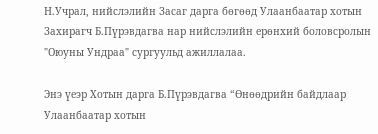Н.Учрал, нийслэлийн Засаг дарга бөгөөд Улаанбаатар хотын Захирагч Б.Пүрэвдагва нар нийслэлийн ерөнхий боловсролын "Оюуны Ундраа" сургуульд ажиллалаа.

Энэ үеэр Хотын дарга Б.Пүрэвдагва “Өнөөдрийн байдлаар Улаанбаатар хотын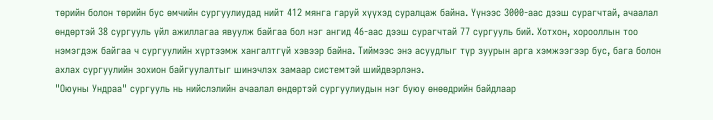төрийн болон төрийн бус өмчийн сургуулиудад нийт 412 мянга гаруй хүүхэд суралцаж байна. Үүнээс 3000-аас дээш сурагчтай, ачаалал өндөртэй 38 сургууль үйл ажиллагаа явуулж байгаа бол нэг ангид 46-аас дээш сурагчтай 77 сургууль бий. Хотхон, хорооллын тоо нэмэгдэж байгаа ч сургуулийн хүртээмж хангалтгүй хэвээр байна. Тиймээс энэ асуудлыг түр зуурын арга хэмжээгээр бус, бага болон ахлах сургуулийн зохион байгуулалтыг шинэчлэх замаар системтэй шийдвэрлэнэ.
"Оюуны Ундраа" сургууль нь нийслэлийн ачаалал өндөртэй сургуулиудын нэг буюу өнөөдрийн байдлаар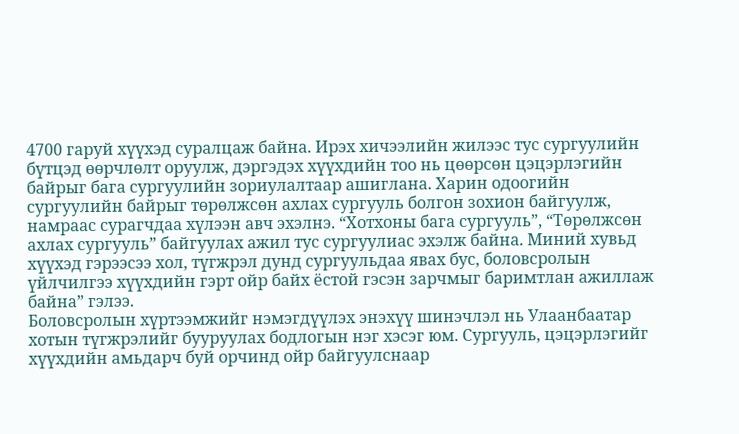4700 гаруй хүүхэд суралцаж байна. Ирэх хичээлийн жилээс тус сургуулийн бүтцэд өөрчлөлт оруулж, дэргэдэх хүүхдийн тоо нь цөөрсөн цэцэрлэгийн байрыг бага сургуулийн зориулалтаар ашиглана. Харин одоогийн сургуулийн байрыг төрөлжсөн ахлах сургууль болгон зохион байгуулж, намраас сурагчдаа хүлээн авч эхэлнэ. “Хотхоны бага сургууль”, “Төрөлжсөн ахлах сургууль” байгуулах ажил тус сургуулиас эхэлж байна. Миний хувьд хүүхэд гэрээсээ хол, түгжрэл дунд сургуульдаа явах бус, боловсролын үйлчилгээ хүүхдийн гэрт ойр байх ёстой гэсэн зарчмыг баримтлан ажиллаж байна” гэлээ.
Боловсролын хүртээмжийг нэмэгдүүлэх энэхүү шинэчлэл нь Улаанбаатар хотын түгжрэлийг бууруулах бодлогын нэг хэсэг юм. Сургууль, цэцэрлэгийг хүүхдийн амьдарч буй орчинд ойр байгуулснаар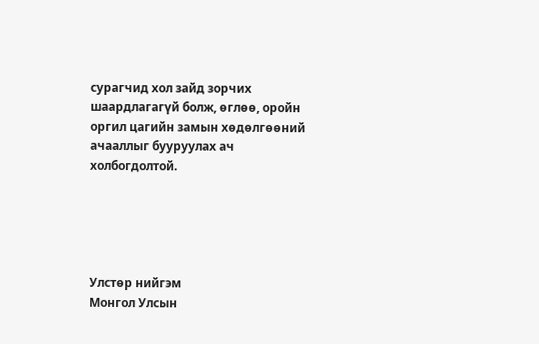сурагчид хол зайд зорчих шаардлагагүй болж, өглөө, оройн оргил цагийн замын хөдөлгөөний ачааллыг бууруулах ач холбогдолтой.





Улстөр нийгэм
Монгол Улсын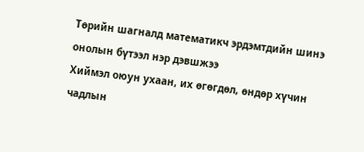Төрийн шагналд математикч эрдэмтдийн шинэ онолын бүтээл нэр дэвшжээ
Хиймэл оюун ухаан, их өгөгдөл, өндөр хүчин чадлын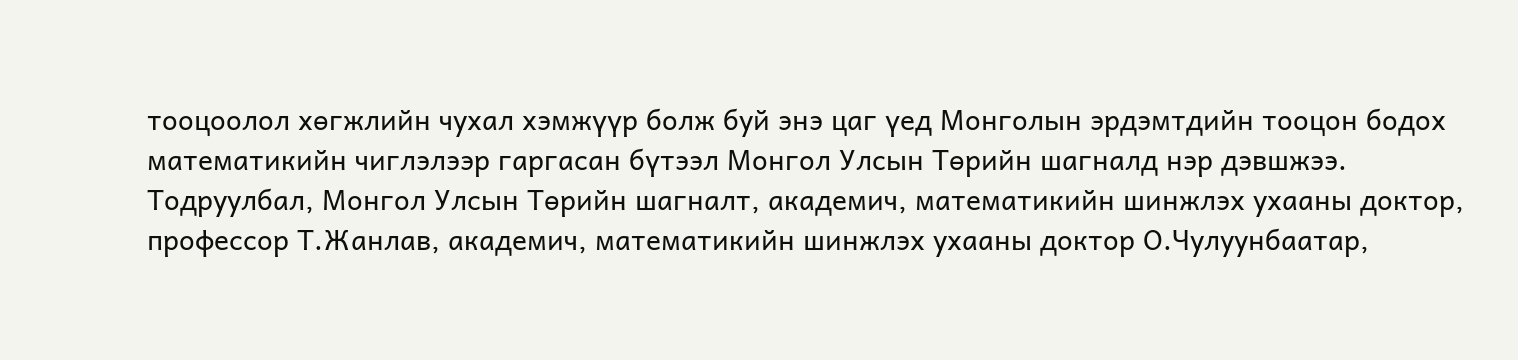тооцоолол хөгжлийн чухал хэмжүүр болж буй энэ цаг үед Монголын эрдэмтдийн тооцон бодох математикийн чиглэлээр гаргасан бүтээл Монгол Улсын Төрийн шагналд нэр дэвшжээ.
Тодруулбал, Монгол Улсын Төрийн шагналт, академич, математикийн шинжлэх ухааны доктор, профессор Т.Жанлав, академич, математикийн шинжлэх ухааны доктор О.Чулуунбаатар,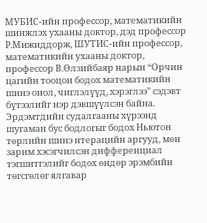МУБИС-ийн профессор, математикийн шинжлэх ухааны доктор, дэд профессор Р.Мижиддорж, ШУТИС-ийн профессор, математикийн ухааны доктор, профессор В.Өлзийбаяр нарын “Орчин цагийн тооцон бодох математикийн шинэ онол, чиглэлүүд, хэрэглээ” сэдэвт бүтээлийг нэр дэвшүүлсэн байна.
Эрдэмтдийн судалгааны хүрээнд шугаман бус бодлогыг бодох Ньютон төрлийн шинэ итерацийн аргууд, мөн зарим хэсэгчилсэн дифференциал тэгшитгэлийг бодох өндөр эрэмбийн төгсгөлөг ялгавар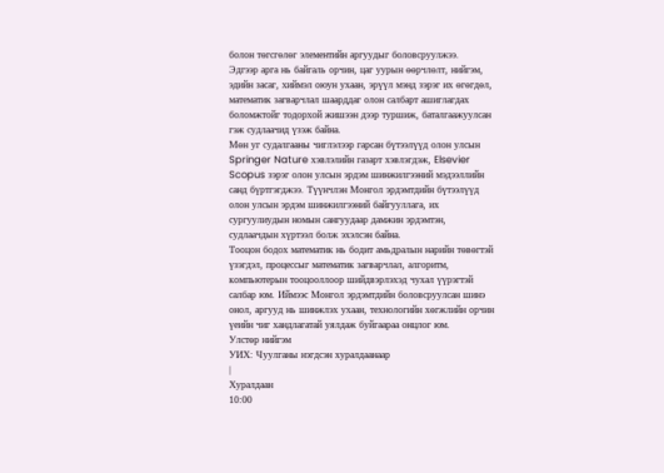болон төгсгөлөг элементийн аргуудыг боловсруулжээ.
Эдгээр арга нь байгаль орчин, цаг уурын өөрчлөлт, нийгэм, эдийн засаг, хиймэл оюун ухаан, эрүүл мэнд зэрэг их өгөгдөл, математик загварчлал шаарддаг олон салбарт ашиглагдах боломжтойг тодорхой жишээн дээр туршиж, баталгаажуулсан гэж судлаачид үзэж байна.
Мөн уг судалгааны чиглэлээр гарсан бүтээлүүд олон улсын Springer Nature хэвлэлийн газарт хэвлэгдэж, Elsevier Scopus зэрэг олон улсын эрдэм шинжилгээний мэдээллийн санд бүртгэгджээ. Түүнчлэн Монгол эрдэмтдийн бүтээлүүд олон улсын эрдэм шинжилгээний байгууллага, их сургуулиудын номын сангуудаар дамжин эрдэмтэн, судлаачдын хүртээл болж эхэлсэн байна.
Тооцон бодох математик нь бодит амьдралын нарийн төвөгтэй үзэгдэл, процессыг математик загварчлал, алгоритм, компьютерын тооцооллоор шийдвэрлэхэд чухал үүрэгтэй салбар юм. Иймээс Монгол эрдэмтдийн боловсруулсан шинэ онол, аргууд нь шинжлэх ухаан, технологийн хөгжлийн орчин үеийн чиг хандлагатай уялдаж буйгаараа онцлог юм.
Улстөр нийгэм
УИХ: Чуулганы нэгдсэн хуралдаанаар
|
Хуралдаан
10:00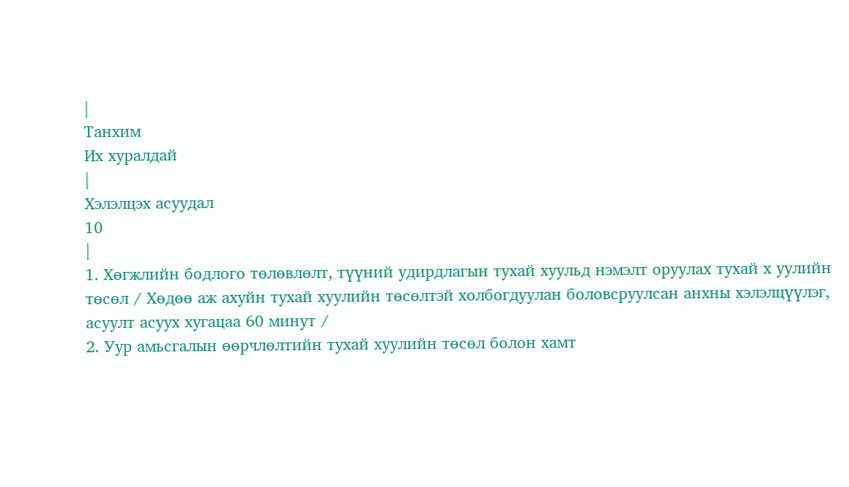|
Танхим
Их хуралдай
|
Хэлэлцэх асуудал
10
|
1. Хөгжлийн бодлого төлөвлөлт, түүний удирдлагын тухай хуульд нэмэлт оруулах тухай х уулийн төсөл / Хөдөө аж ахуйн тухай хуулийн төсөлтэй холбогдуулан боловсруулсан анхны хэлэлцүүлэг, асуулт асуух хугацаа 60 минут /
2. Уур амьсгалын өөрчлөлтийн тухай хуулийн төсөл болон хамт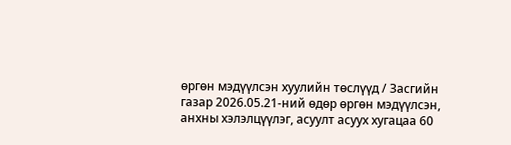өргөн мэдүүлсэн хуулийн төслүүд / Засгийн газар 2026.05.21-ний өдөр өргөн мэдүүлсэн, анхны хэлэлцүүлэг, асуулт асуух хугацаа 60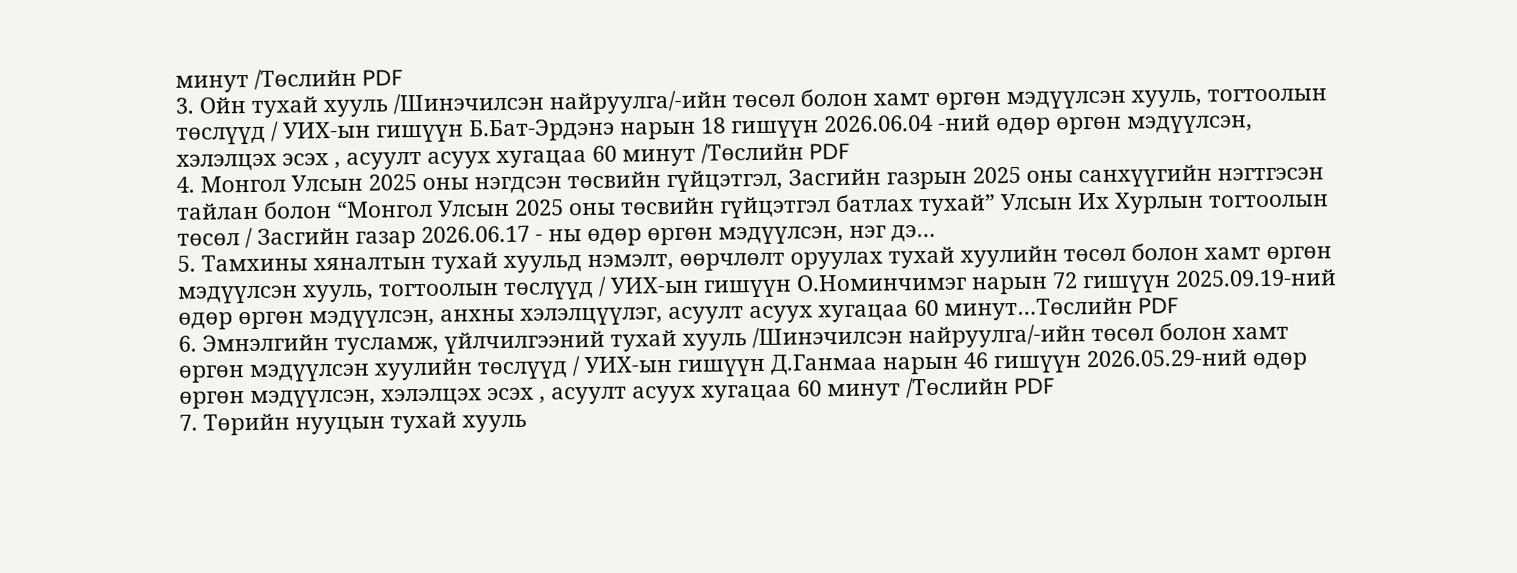минут /Төслийн PDF
3. Ойн тухай хууль /Шинэчилсэн найруулга/-ийн төсөл болон хамт өргөн мэдүүлсэн хууль, тогтоолын төслүүд / УИХ-ын гишүүн Б.Бат-Эрдэнэ нарын 18 гишүүн 2026.06.04 -ний өдөр өргөн мэдүүлсэн, хэлэлцэх эсэх , асуулт асуух хугацаа 60 минут /Төслийн PDF
4. Монгол Улсын 2025 оны нэгдсэн төсвийн гүйцэтгэл, Засгийн газрын 2025 оны санхүүгийн нэгтгэсэн тайлан болон “Монгол Улсын 2025 оны төсвийн гүйцэтгэл батлах тухай” Улсын Их Хурлын тогтоолын төсөл / Засгийн газар 2026.06.17 - ны өдөр өргөн мэдүүлсэн, нэг дэ…
5. Тамхины хяналтын тухай хуульд нэмэлт, өөрчлөлт оруулах тухай хуулийн төсөл болон хамт өргөн мэдүүлсэн хууль, тогтоолын төслүүд / УИХ-ын гишүүн О.Номинчимэг нарын 72 гишүүн 2025.09.19-ний өдөр өргөн мэдүүлсэн, анхны хэлэлцүүлэг, асуулт асуух хугацаа 60 минут…Төслийн PDF
6. Эмнэлгийн тусламж, үйлчилгээний тухай хууль /Шинэчилсэн найруулга/-ийн төсөл болон хамт өргөн мэдүүлсэн хуулийн төслүүд / УИХ-ын гишүүн Д.Ганмаа нарын 46 гишүүн 2026.05.29-ний өдөр өргөн мэдүүлсэн, хэлэлцэх эсэх , асуулт асуух хугацаа 60 минут /Төслийн PDF
7. Төрийн нууцын тухай хууль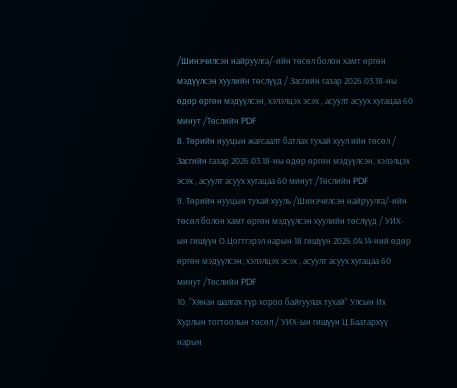/Шинэчилсэн найруулга/-ийн төсөл болон хамт өргөн мэдүүлсэн хуулийн төслүүд / Засгийн газар 2026.03.18-ны өдөр өргөн мэдүүлсэн, хэлэлцэх эсэх , асуулт асуух хугацаа 60 минут /Төслийн PDF
8. Төрийн нууцын жагсаалт батлах тухай хуул ийн төсөл / Засгийн газар 2026.03.18-ны өдөр өргөн мэдүүлсэн, хэлэлцэх эсэх , асуулт асуух хугацаа 60 минут /Төслийн PDF
9. Төрийн нууцын тухай хууль /Шинэчилсэн найруулга/-ийн төсөл болон хамт өргөн мэдүүлсэн хуулийн төслүүд / УИХ-ын гишүүн О.Цогтгэрэл нарын 18 гишүүн 2026.04.14-ний өдөр өргөн мэдүүлсэн, хэлэлцэх эсэх , асуулт асуух хугацаа 60 минут /Төслийн PDF
10. “Хянан шалгах түр хороо байгуулах тухай” Улсын Их Хурлын тогтоолын төсөл / УИХ-ын гишүүн Ц.Баатархүү нарын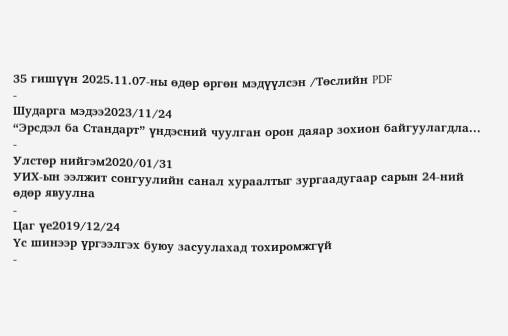35 гишүүн 2025.11.07-ны өдөр өргөн мэдүүлсэн /Төслийн PDF
-
Шударга мэдээ2023/11/24
“Эрсдэл ба Стандарт” үндэсний чуулган орон даяар зохион байгуулагдла...
-
Улстөр нийгэм2020/01/31
УИХ-ын ээлжит сонгуулийн санал хураалтыг зургаадугаар сарын 24-ний өдөр явуулна
-
Цаг үе2019/12/24
Үс шинээр үргээлгэх буюу засуулахад тохиромжгүй
-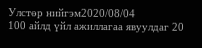Улстөр нийгэм2020/08/04
100 айлд үйл ажиллагаа явуулдаг 20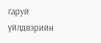гаруй үйлдвэрийн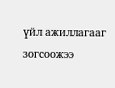үйл ажиллагааг зогсоожээ